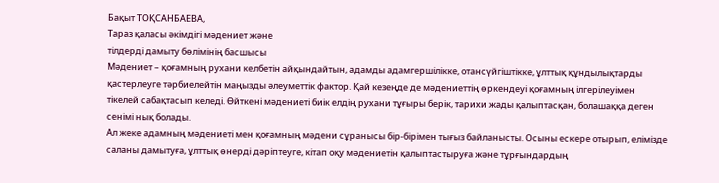Бақыт ТОҚСАНБАЕВА,
Тараз қаласы әкімдігі мәдениет және
тілдерді дамыту бөлімінің басшысы
Мәдениет – қоғамның рухани келбетін айқындайтын, адамды адамгершілікке, отансүйгіштікке, ұлттық құндылықтарды қастерлеуге тәрбиелейтін маңызды әлеуметтік фактор. Қай кезеңде де мәдениеттің өркендеуі қоғамның ілгерілеуімен тікелей сабақтасып келеді. Өйткені мәдениеті биік елдің рухани тұғыры берік, тарихи жады қалыптасқан, болашаққа деген сенімі нық болады.
Ал жеке адамның мәдениеті мен қоғамның мәдени сұранысы бір-бірімен тығыз байланысты. Осыны ескере отырып, елімізде саланы дамытуға, ұлттық өнерді дәріптеуге, кітап оқу мәдениетін қалыптастыруға және тұрғындардың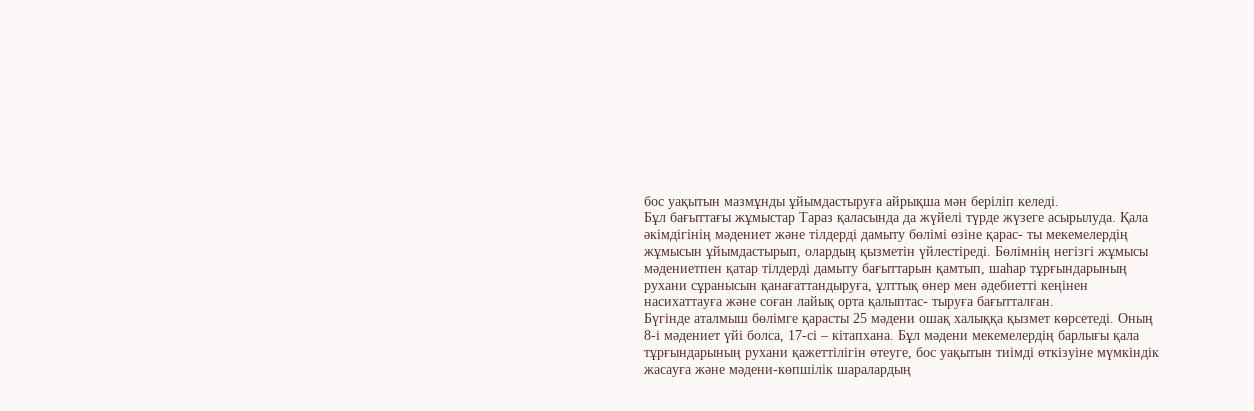бос уақытын мазмұнды ұйымдастыруға айрықша мән беріліп келеді.
Бұл бағыттағы жұмыстар Тараз қаласында да жүйелі түрде жүзеге асырылуда. Қала әкімдігінің мәдениет және тілдерді дамыту бөлімі өзіне қарас- ты мекемелердің жұмысын ұйымдастырып, олардың қызметін үйлестіреді. Бөлімнің негізгі жұмысы мәдениетпен қатар тілдерді дамыту бағыттарын қамтып, шаһар тұрғындарының рухани сұранысын қанағаттандыруға, ұлттық өнер мен әдебиетті кеңінен насихаттауға және соған лайық орта қалыптас- тыруға бағытталған.
Бүгінде аталмыш бөлімге қарасты 25 мәдени ошақ халыққа қызмет көрсетеді. Оның 8-і мәдениет үйі болса, 17-сі – кітапхана. Бұл мәдени мекемелердің барлығы қала тұрғындарының рухани қажеттілігін өтеуге, бос уақытын тиімді өткізуіне мүмкіндік жасауға және мәдени-көпшілік шаралардың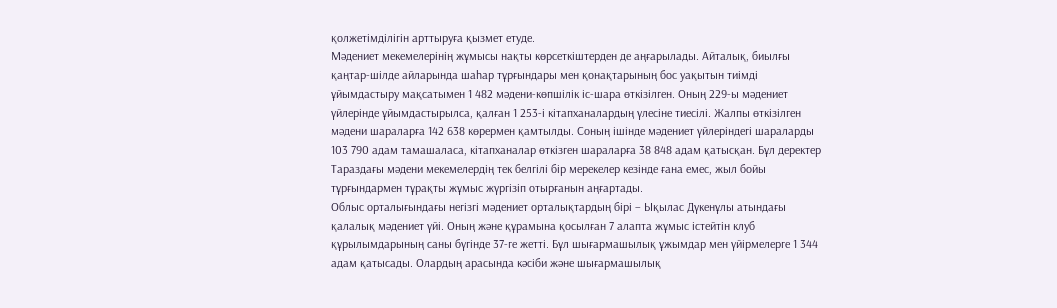қолжетімділігін арттыруға қызмет етуде.
Мәдениет мекемелерінің жұмысы нақты көрсеткіштерден де аңғарылады. Айталық, биылғы қаңтар-шілде айларында шаһар тұрғындары мен қонақтарының бос уақытын тиімді ұйымдастыру мақсатымен 1 482 мәдени-көпшілік іс-шара өткізілген. Оның 229-ы мәдениет үйлерінде ұйымдастырылса, қалған 1 253-і кітапханалардың үлесіне тиесілі. Жалпы өткізілген мәдени шараларға 142 638 көрермен қамтылды. Соның ішінде мәдениет үйлеріндегі шараларды 103 790 адам тамашаласа, кітапханалар өткізген шараларға 38 848 адам қатысқан. Бұл деректер Тараздағы мәдени мекемелердің тек белгілі бір мерекелер кезінде ғана емес, жыл бойы тұрғындармен тұрақты жұмыс жүргізіп отырғанын аңғартады.
Облыс орталығындағы негізгі мәдениет орталықтардың бірі – Ықылас Дүкенұлы атындағы қалалық мәдениет үйі. Оның және құрамына қосылған 7 алапта жұмыс істейтін клуб құрылымдарының саны бүгінде 37-ге жетті. Бұл шығармашылық ұжымдар мен үйірмелерге 1 344 адам қатысады. Олардың арасында кәсіби және шығармашылық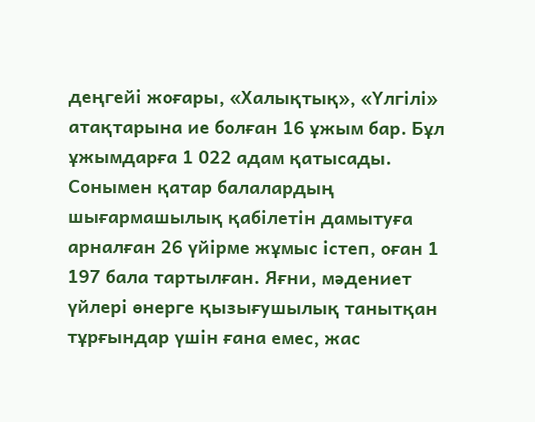деңгейі жоғары, «Халықтық», «Үлгілі» атақтарына ие болған 16 ұжым бар. Бұл ұжымдарға 1 022 адам қатысады. Сонымен қатар балалардың шығармашылық қабілетін дамытуға арналған 26 үйірме жұмыс істеп, оған 1 197 бала тартылған. Яғни, мәдениет үйлері өнерге қызығушылық танытқан тұрғындар үшін ғана емес, жас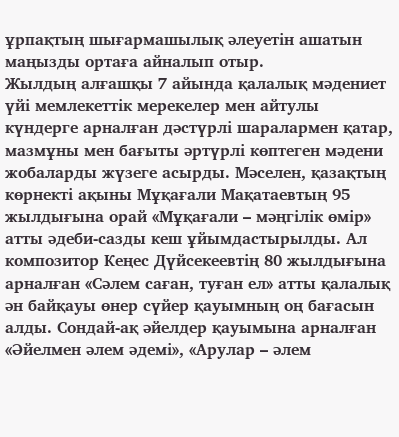ұрпақтың шығармашылық әлеуетін ашатын маңызды ортаға айналып отыр.
Жылдың алғашқы 7 айында қалалық мәдениет үйі мемлекеттік мерекелер мен айтулы күндерге арналған дәстүрлі шаралармен қатар, мазмұны мен бағыты әртүрлі көптеген мәдени жобаларды жүзеге асырды. Мәселен, қазақтың көрнекті ақыны Мұқағали Мақатаевтың 95 жылдығына орай «Мұқағали – мәңгілік өмір» атты әдеби-сазды кеш ұйымдастырылды. Ал композитор Кеңес Дүйсекеевтің 80 жылдығына арналған «Сәлем саған, туған ел» атты қалалық ән байқауы өнер сүйер қауымның оң бағасын алды. Сондай-ақ әйелдер қауымына арналған «Әйелмен әлем әдемі», «Арулар – әлем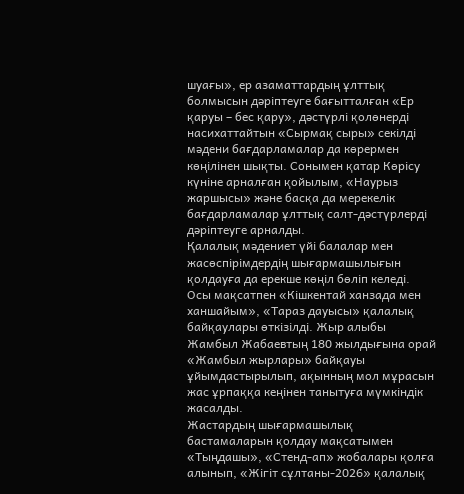шуағы», ер азаматтардың ұлттық болмысын дәріптеуге бағытталған «Ер қаруы – бес қару», дәстүрлі қолөнерді насихаттайтын «Сырмақ сыры» секілді мәдени бағдарламалар да көрермен көңілінен шықты. Сонымен қатар Көрісу күніне арналған қойылым, «Наурыз жаршысы» және басқа да мерекелік бағдарламалар ұлттық салт-дәстүрлерді дәріптеуге арналды.
Қалалық мәдениет үйі балалар мен жасөспірімдердің шығармашылығын қолдауға да ерекше көңіл бөліп келеді. Осы мақсатпен «Кішкентай ханзада мен ханшайым», «Тараз дауысы» қалалық байқаулары өткізілді. Жыр алыбы Жамбыл Жабаевтың 180 жылдығына орай «Жамбыл жырлары» байқауы ұйымдастырылып, ақынның мол мұрасын жас ұрпаққа кеңінен танытуға мүмкіндік жасалды.
Жастардың шығармашылық бастамаларын қолдау мақсатымен «Тыңдашы», «Стенд-ап» жобалары қолға алынып, «Жігіт сұлтаны-2026» қалалық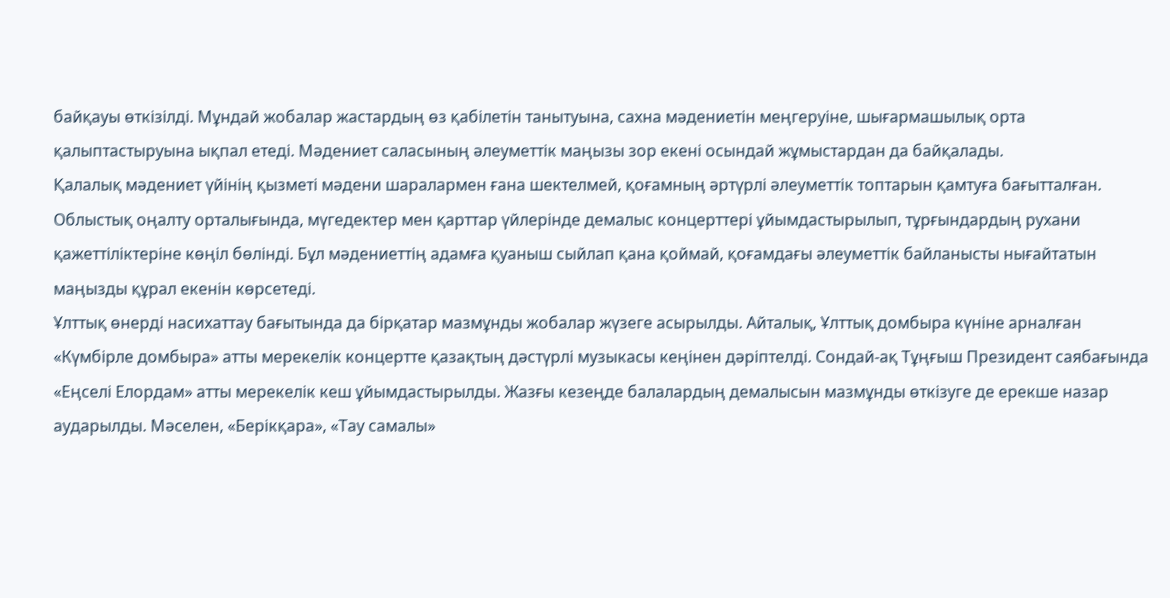байқауы өткізілді. Мұндай жобалар жастардың өз қабілетін танытуына, сахна мәдениетін меңгеруіне, шығармашылық орта қалыптастыруына ықпал етеді. Мәдениет саласының әлеуметтік маңызы зор екені осындай жұмыстардан да байқалады.
Қалалық мәдениет үйінің қызметі мәдени шаралармен ғана шектелмей, қоғамның әртүрлі әлеуметтік топтарын қамтуға бағытталған. Облыстық оңалту орталығында, мүгедектер мен қарттар үйлерінде демалыс концерттері ұйымдастырылып, тұрғындардың рухани қажеттіліктеріне көңіл бөлінді. Бұл мәдениеттің адамға қуаныш сыйлап қана қоймай, қоғамдағы әлеуметтік байланысты нығайтатын маңызды құрал екенін көрсетеді.
Ұлттық өнерді насихаттау бағытында да бірқатар мазмұнды жобалар жүзеге асырылды. Айталық, Ұлттық домбыра күніне арналған «Күмбірле домбыра» атты мерекелік концертте қазақтың дәстүрлі музыкасы кеңінен дәріптелді. Сондай-ақ Тұңғыш Президент саябағында «Еңселі Елордам» атты мерекелік кеш ұйымдастырылды. Жазғы кезеңде балалардың демалысын мазмұнды өткізуге де ерекше назар аударылды. Мәселен, «Берікқара», «Тау самалы»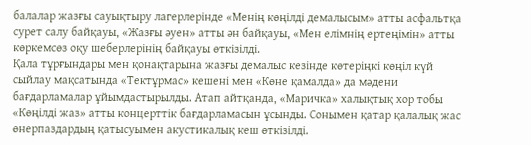балалар жазғы сауықтыру лагерлерінде «Менің көңілді демалысым» атты асфальтқа сурет салу байқауы, «Жазғы әуен» атты ән байқауы, «Мен елімнің ертеңімін» атты көркемсөз оқу шеберлерінің байқауы өткізілді.
Қала тұрғындары мен қонақтарына жазғы демалыс кезінде көтеріңкі көңіл күй сыйлау мақсатында «Тектұрмас» кешені мен «Көне қамалда» да мәдени бағдарламалар ұйымдастырылды. Атап айтқанда, «Маричка» халықтық хор тобы «Көңілді жаз» атты концерттік бағдарламасын ұсынды. Сонымен қатар қалалық жас өнерпаздардың қатысуымен акустикалық кеш өткізілді.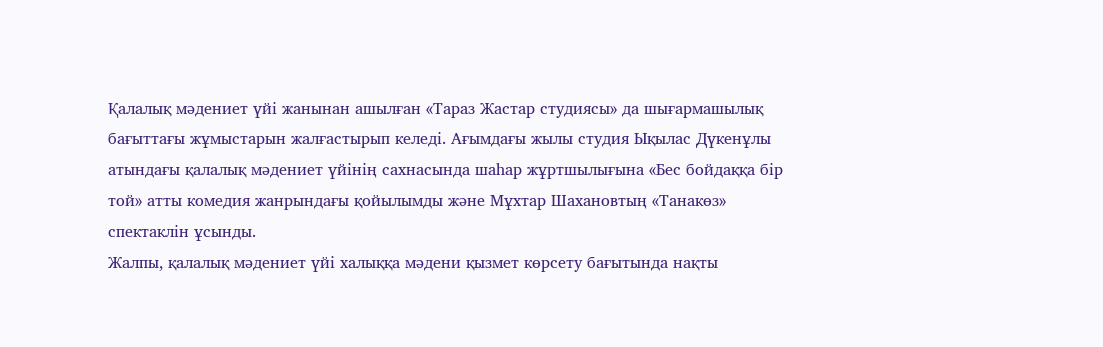Қалалық мәдениет үйі жанынан ашылған «Тараз Жастар студиясы» да шығармашылық бағыттағы жұмыстарын жалғастырып келеді. Ағымдағы жылы студия Ықылас Дүкенұлы атындағы қалалық мәдениет үйінің сахнасында шаһар жұртшылығына «Бес бойдаққа бір той» атты комедия жанрындағы қойылымды және Мұхтар Шахановтың «Танакөз» спектаклін ұсынды.
Жалпы, қалалық мәдениет үйі халыққа мәдени қызмет көрсету бағытында нақты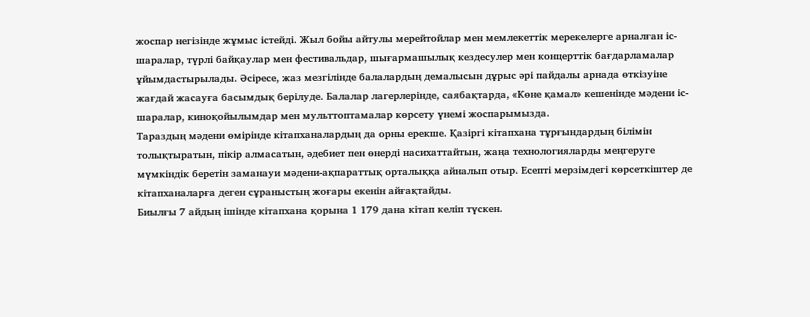жоспар негізінде жұмыс істейді. Жыл бойы айтулы мерейтойлар мен мемлекеттік мерекелерге арналған іс-шаралар, түрлі байқаулар мен фестивальдар, шығармашылық кездесулер мен концерттік бағдарламалар ұйымдастырылады. Әсіресе, жаз мезгілінде балалардың демалысын дұрыс әрі пайдалы арнада өткізуіне жағдай жасауға басымдық берілуде. Балалар лагерлерінде, саябақтарда, «Көне қамал» кешенінде мәдени іс-шаралар, киноқойылымдар мен мульттоптамалар көрсету үнемі жоспарымызда.
Тараздың мәдени өмірінде кітапханалардың да орны ерекше. Қазіргі кітапхана тұрғындардың білімін толықтыратын, пікір алмасатын, әдебиет пен өнерді насихаттайтын, жаңа технологияларды меңгеруге мүмкіндік беретін заманауи мәдени-ақпараттық орталыққа айналып отыр. Есепті мерзімдегі көрсеткіштер де кітапханаларға деген сұраныстың жоғары екенін айғақтайды.
Биылғы 7 айдың ішінде кітапхана қорына 1 179 дана кітап келіп түскен.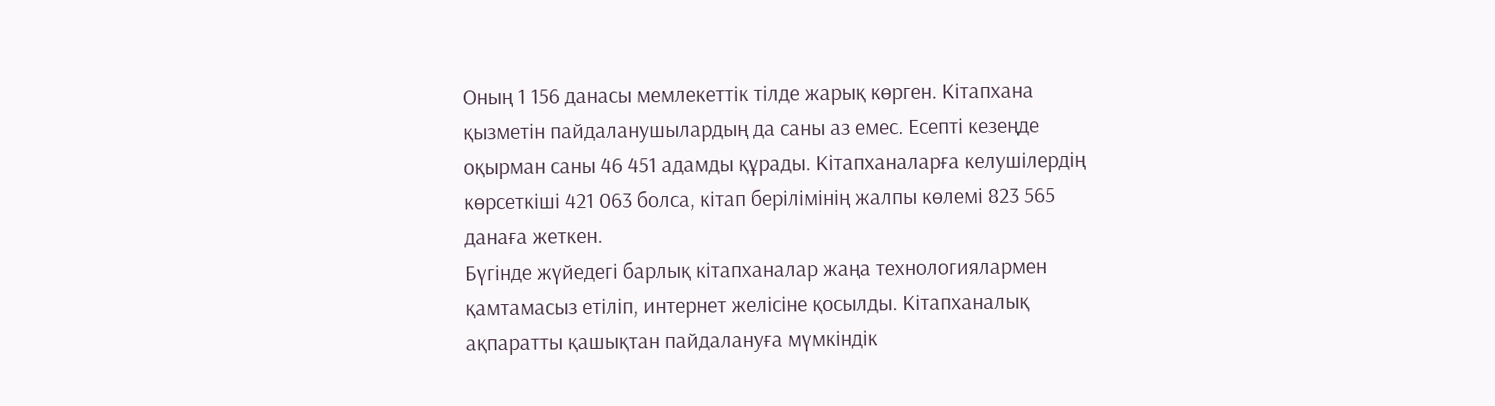Оның 1 156 данасы мемлекеттік тілде жарық көрген. Кітапхана қызметін пайдаланушылардың да саны аз емес. Есепті кезеңде оқырман саны 46 451 адамды құрады. Кітапханаларға келушілердің көрсеткіші 421 063 болса, кітап берілімінің жалпы көлемі 823 565 данаға жеткен.
Бүгінде жүйедегі барлық кітапханалар жаңа технологиялармен қамтамасыз етіліп, интернет желісіне қосылды. Кітапханалық ақпаратты қашықтан пайдалануға мүмкіндік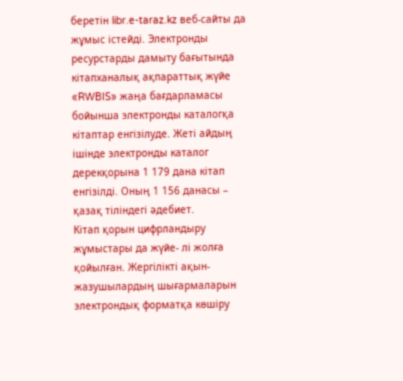беретін libr.e-taraz.kz веб-сайты да жұмыс істейді. Электронды ресурстарды дамыту бағытында кітапханалық ақпараттық жүйе «RWBIS» жаңа бағдарламасы бойынша электронды каталогқа кітаптар енгізілуде. Жеті айдың ішінде электронды каталог дерекқорына 1 179 дана кітап енгізілді. Оның 1 156 данасы – қазақ тіліндегі әдебиет.
Кітап қорын цифрландыру жұмыстары да жүйе- лі жолға қойылған. Жергілікті ақын-жазушылардың шығармаларын электрондық форматқа көшіру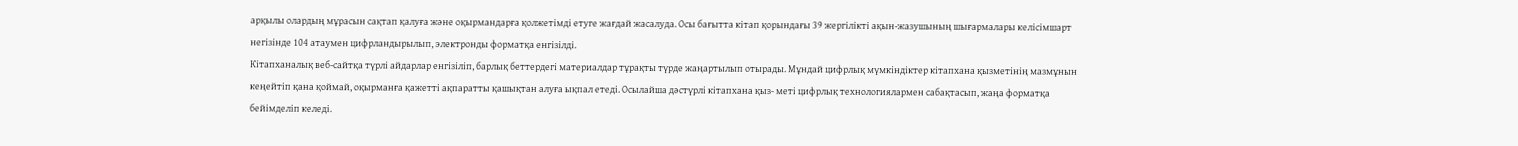арқылы олардың мұрасын сақтап қалуға және оқырмандарға қолжетімді етуге жағдай жасалуда. Осы бағытта кітап қорындағы 39 жергілікті ақын-жазушының шығармалары келісімшарт негізінде 104 атаумен цифрландырылып, электронды форматқа енгізілді.
Кітапханалық веб-сайтқа түрлі айдарлар енгізіліп, барлық беттердегі материалдар тұрақты түрде жаңартылып отырады. Мұндай цифрлық мүмкіндіктер кітапхана қызметінің мазмұнын кеңейтіп қана қоймай, оқырманға қажетті ақпаратты қашықтан алуға ықпал етеді. Осылайша дәстүрлі кітапхана қыз- меті цифрлық технологиялармен сабақтасып, жаңа форматқа бейімделіп келеді.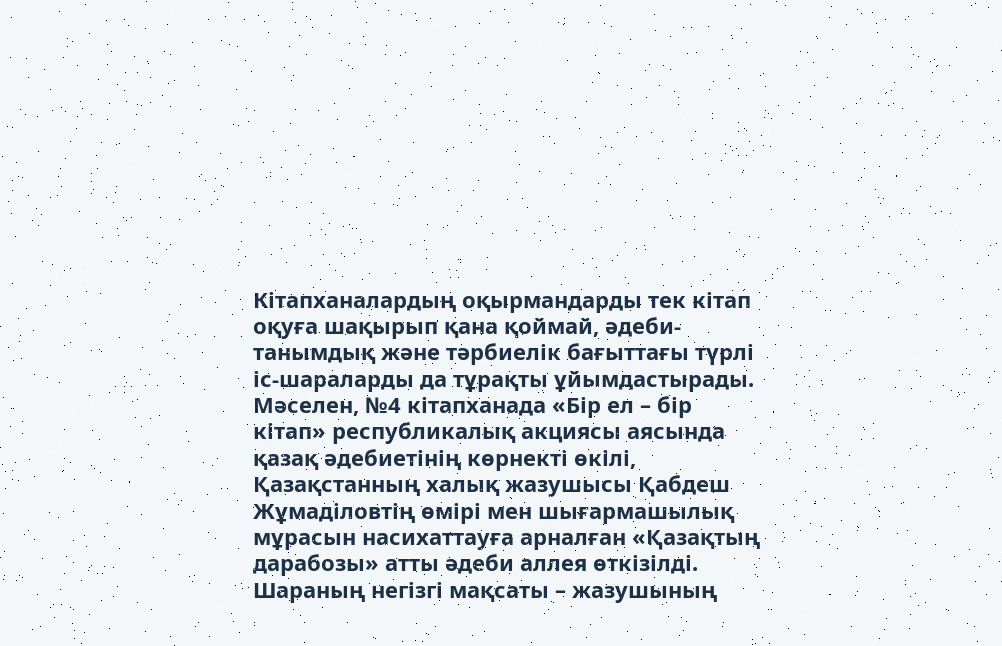Кітапханалардың оқырмандарды тек кітап оқуға шақырып қана қоймай, әдеби-танымдық және тәрбиелік бағыттағы түрлі іс-шараларды да тұрақты ұйымдастырады. Мәселен, №4 кітапханада «Бір ел – бір кітап» республикалық акциясы аясында қазақ әдебиетінің көрнекті өкілі, Қазақстанның халық жазушысы Қабдеш Жұмаділовтің өмірі мен шығармашылық мұрасын насихаттауға арналған «Қазақтың дарабозы» атты әдеби аллея өткізілді. Шараның негізгі мақсаты – жазушының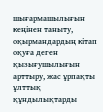шығармашылығын кеңінен таныту, оқырмандардың кітап оқуға деген қызығушылығын арттыру, жас ұрпақты ұлттық құндылықтарды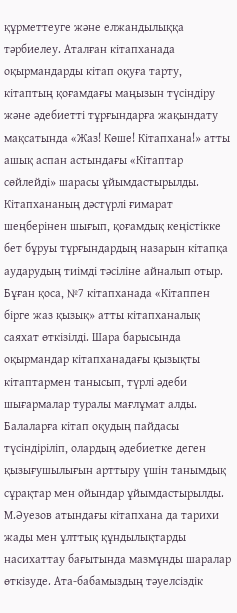құрметтеуге және елжандылыққа тәрбиелеу. Аталған кітапханада оқырмандарды кітап оқуға тарту, кітаптың қоғамдағы маңызын түсіндіру және әдебиетті тұрғындарға жақындату мақсатында «Жаз! Көше! Кітапхана!» атты ашық аспан астындағы «Кітаптар сөйлейді» шарасы ұйымдастырылды. Кітапхананың дәстүрлі ғимарат шеңберінен шығып, қоғамдық кеңістікке бет бұруы тұрғындардың назарын кітапқа аударудың тиімді тәсіліне айналып отыр.
Бұған қоса, №7 кітапханада «Кітаппен бірге жаз қызық» атты кітапханалық саяхат өткізілді. Шара барысында оқырмандар кітапханадағы қызықты кітаптармен танысып, түрлі әдеби шығармалар туралы мағлұмат алды. Балаларға кітап оқудың пайдасы түсіндіріліп, олардың әдебиетке деген қызығушылығын арттыру үшін танымдық сұрақтар мен ойындар ұйымдастырылды.
М.Әуезов атындағы кітапхана да тарихи жады мен ұлттық құндылықтарды насихаттау бағытында мазмұнды шаралар өткізуде. Ата-бабамыздың тәуелсіздік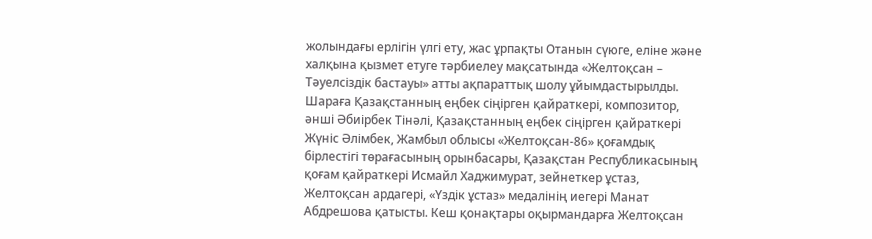жолындағы ерлігін үлгі ету, жас ұрпақты Отанын сүюге, еліне және халқына қызмет етуге тәрбиелеу мақсатында «Желтоқсан – Тәуелсіздік бастауы» атты ақпараттық шолу ұйымдастырылды. Шараға Қазақстанның еңбек сіңірген қайраткері, композитор, әнші Әбиірбек Тінәлі, Қазақстанның еңбек сіңірген қайраткері Жүніс Әлімбек, Жамбыл облысы «Желтоқсан-86» қоғамдық бірлестігі төрағасының орынбасары, Қазақстан Республикасының қоғам қайраткері Исмайл Хаджимурат, зейнеткер ұстаз, Желтоқсан ардагері, «Үздік ұстаз» медалінің иегері Манат Абдрешова қатысты. Кеш қонақтары оқырмандарға Желтоқсан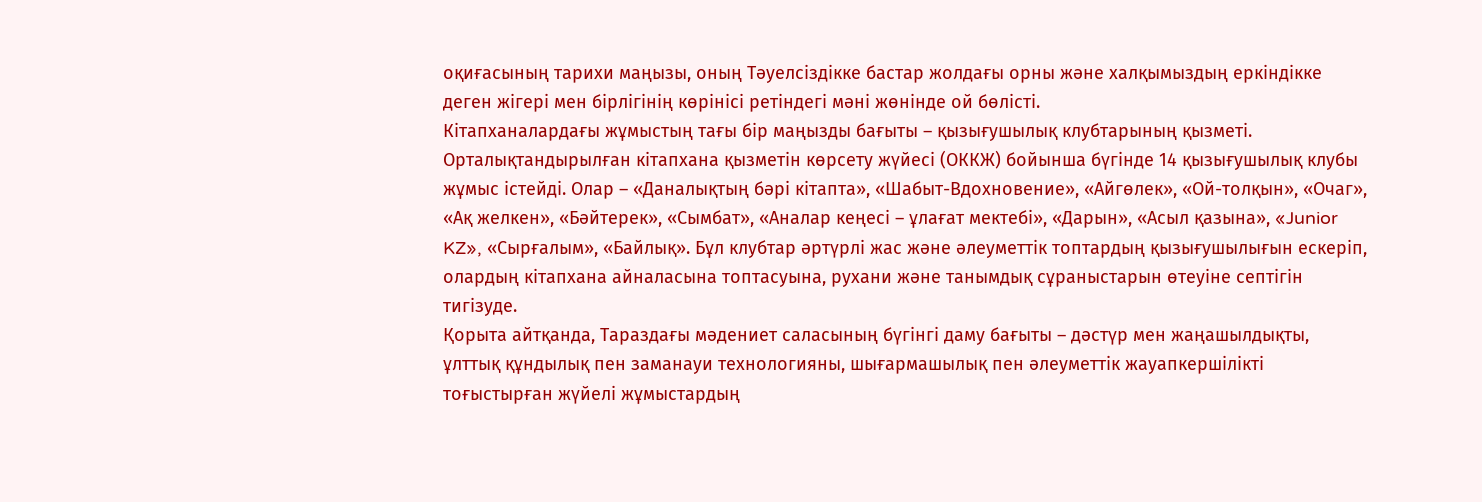оқиғасының тарихи маңызы, оның Тәуелсіздікке бастар жолдағы орны және халқымыздың еркіндікке деген жігері мен бірлігінің көрінісі ретіндегі мәні жөнінде ой бөлісті.
Кітапханалардағы жұмыстың тағы бір маңызды бағыты – қызығушылық клубтарының қызметі. Орталықтандырылған кітапхана қызметін көрсету жүйесі (ОККЖ) бойынша бүгінде 14 қызығушылық клубы жұмыс істейді. Олар – «Даналықтың бәрі кітапта», «Шабыт-Вдохновение», «Айгөлек», «Ой-толқын», «Очаг», «Ақ желкен», «Бәйтерек», «Сымбат», «Аналар кеңесі – ұлағат мектебі», «Дарын», «Асыл қазына», «Junior KZ», «Сырғалым», «Байлық». Бұл клубтар әртүрлі жас және әлеуметтік топтардың қызығушылығын ескеріп, олардың кітапхана айналасына топтасуына, рухани және танымдық сұраныстарын өтеуіне септігін тигізуде.
Қорыта айтқанда, Тараздағы мәдениет саласының бүгінгі даму бағыты – дәстүр мен жаңашылдықты, ұлттық құндылық пен заманауи технологияны, шығармашылық пен әлеуметтік жауапкершілікті тоғыстырған жүйелі жұмыстардың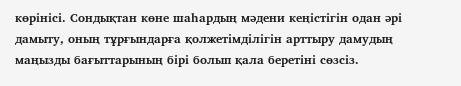көрінісі. Сондықтан көне шаһардың мәдени кеңістігін одан әрі дамыту, оның тұрғындарға қолжетімділігін арттыру дамудың маңызды бағыттарының бірі болып қала беретіні сөзсіз.